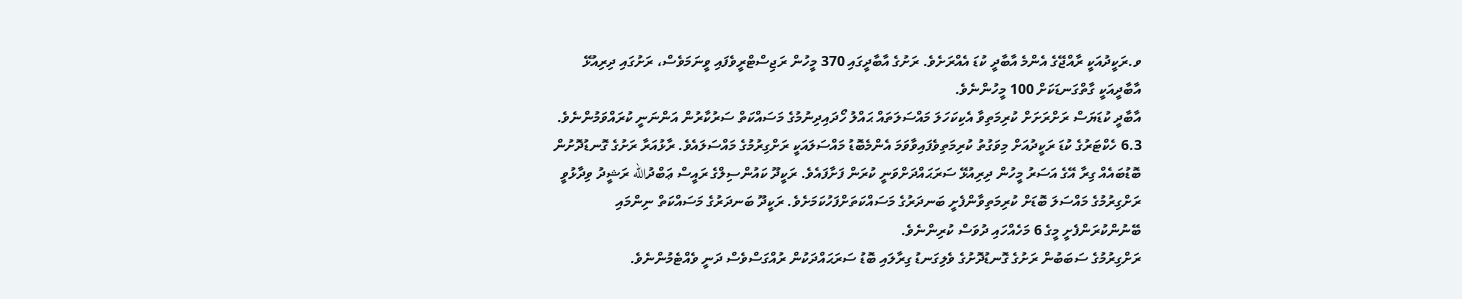ވ.ރަކީދުއަކީ ރާއްޖޭގެ އެންމެ އާބާދީ ކުޑަ އެއްރަށެވެ. ރަށުގެ އާބާދީގައި 370 މީހުން ރަޖިސްޓްރީވެފައި ވީނަމަވެސް، ރަށުގައި ދިރިއުޅޭ އާބާދީއަކީ ގާތްގަނޑަކަށް 100 މީހުންނެވެ.
އާބާދީ ކުޑަޔަސް ރަށްރަށަށް ކުރިމަތިވާ އެކިކަހަލަ މައްސަލަތައް ޙައްލު ހޯދައިދިނުމުގެ މަސައްކަތް ސަރުކާރުން އަންނަނީ ކުރައްވަމުންނެވެ.
6.3 ހެކްޓަރުގެ ކުޑަ ރަކީދުއަށް މިވަގުތު ކުރިމަތިވެފައިވާވަމަ އެންމެބޮޑު މައްސަލައަކީ ރަށްގިރުމުގެ މައްސަލައެވެ. ރާޅުއަރާ ރަށުގެ ގޮނޑުދޮށުން ބޮޑުބައެއް ގިރާ އޭގެ އަސަރު މީހުން ދިރިއުޅޭ ސަރަޙައްދަށްވަނީ ކުރަން ފަށާފައެވެ. ރަކީދޫ ކައުންސިލްގެ ރައީސް ޢަބްދުالله ރަޝީދު ވިދާޅުވީ ރަށްގިރުމުގެ މައްސަލަ ބޮޑަށް ކުރިމަތިވާންފެށީ ބަނދަރުގެ މަސައްކަތަށްފަހުކަމަށެވެ. ރަކީދޫ ބަނދަރުގެ މަސައްކަތް ނިންމައި ބޭނުންކުރަންފެށީ މީގެ 6 މަހެއްހައި ދުވަސް ކުރިންނެވެ.
ރަށްގިރުމުގެ ސަބަބުން ރަށުގެ ގޮނޑުދޮށުގެ ވެލިގަނޑު ގިރާލައި ބޮޑު ސަރަޙައްދަކުން ރުއްގަސްވެސް ދަނީ ވެއްޓެމުންނެވެ.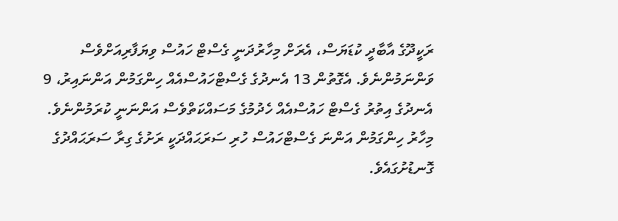ރަކީދޫގެ އާބާދީ ކުޑަޔަސް، އެރަށް މިހާރުދަނީ ގެސްޓް ހައުސް ވިޔަފާރިއަށްވެސް ވަންނަމުންނެވެ. އެގޮތުން 13 އެނދުގެ ގެސްޓްހައުސްއެއް ހިންގަމުން އަންނައިރު، 9 އެނދުގެ އިތުރު ގެސްޓް ހައުސްއެއް ހެދުމުގެ މަސައްކަތްވެސް އަންނަނީ ކުރަމުންނެވެ.
މިހާރު ހިންގަމުން އަންނަ ގެސްޓްހައުސް ހުރި ސަރަޙައްދަކީ ރަށުގެ ގިރާ ސަރަޙައްދުގެ ގޮނޑުށުގައެވެ.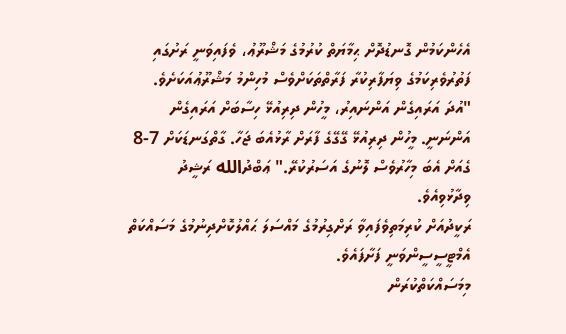އެހެންކަމުން ގޮނޑުދޮށް ޙިމާޔަތް ކުރުމުގެ މަޝްރޫޢު، ވެފައިވަނީ ރަށުގައި ފަތުރުވެރިކަމުގެ ވިޔަފާރިކުރާ ފަރާތްތަކަށްވެސް މުހިންމު މަޝްރޫޢުއަކަށެވެ.
"އުދަ އަރައިގެން އަންނައިރު، މީހުން ދިރިއުޅޭ ހިސާބަށް އަރައިގެން އަންނަނީ. މީހުން ދިރިއުޅޭ ގޭގޭގެ ފާރަށް ރާޅުއެބަ ޖަހާ. ގާތްގަނޑަކަށް 7-8 ގެއަށް އެބަ މިހާރުވެސް ލޮނުގެ އަސަރުކުރޭ." ޢަބްދުالله ރަޝީދު ވިދާޅުވިއެވެ.
ރަކީދުއަށް ކުރިމަތިވެފައިވާ ރަށްގިރުމުގެ މައްސަލަ ޙައްލުކޮށްދިނުމުގެ މަސައްކަތް އެމްޓީސީސީންވަނީ ފަށާފައެވެ.
މިމަސައްކަތްކުރަން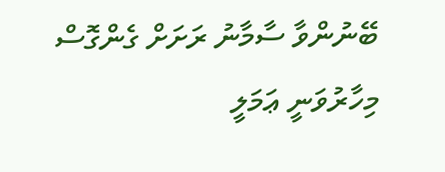ބޭނުންވާ ސާމާނު ރަށަށް ގެންގޮސް މިހާރުވަނީ ޢަމަލީ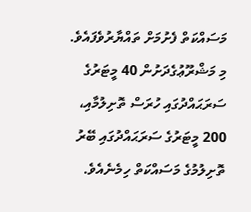މަސައްކަތް ފެށުމަށް ތައްޔާރުވެފައެވެ.
މި މަޝްރޫޢުގެދަށުން 40 މީޓަރުގެ ސަރަޙައްދުގައި ހުރަސް ތޮށިލުމާއި، 200 މީޓަރުގެ ސަރަޙައްދުގައި ބޭރު ތޮށިލުމުގެ މަސައްކަތް ހިމެނެއެވެ.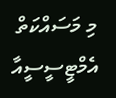މި މަސައްކަތް އެމްޓީސީސީއާ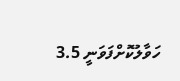ހަވާލުކޮށްފަވަނީ 3.5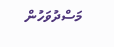މަސްދުވަހުން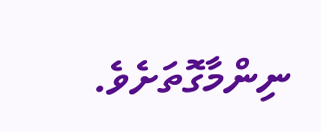ނިންމާގޮތަށެވެ.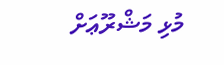މުޅި މަޝްރޫޢަށް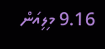9.16 މިލިއަން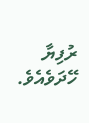ރުފިޔާ ހޭދަވެއެވެ.